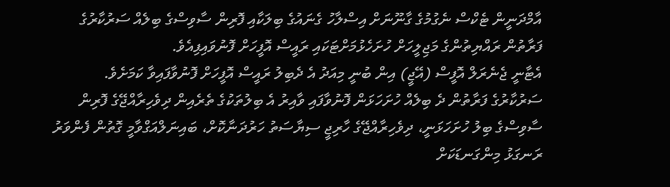އާމްދަނީން ޓެކްސް ނެގުމުގެ ގާނޫނަށް އިސްލާހު ގެނައުގެ ބިލަކާއި ފޮރިން ސާވިސްގެ ބިލެއް ސަރުކާރުގެ ފަރާތުން ރައްޔިތުންގެ މަޖިލީހަށް ހުށަހެޅުމަށްޓަކައި ރައީސް އޮފީހަށް ފޮނުވައިފިއެވެ.
އެޓާނީ ޖެނެރަލް އޮފީސް (އޭޖީ) އިން ބުނީ މިއަދު އެ ދެބިލު ރައީސް އޮފީހަށް ފޮނުވާފައިވާ ކަމަށެވެ.
ސަރުކާރުގެ ފަރާތުން ދެ ބިލެއް ހުށަހަޅަން ފޮނުވާފައި ވާއިރު އެ ބިލުތަކުގެ ތެރެއިން ދިވެހިރާއްޖޭގެ ފޮރިން ސާވިސްގެ ބިލު ހުށަހަޅަނީ، ދިވެހިރާއްޖޭގެ ހާރިޖީ ސިޔާސަތު ހަރުދަނާކޮށް، ބައިނަލްއަގްވާމީ ގޮތުން ފެންވަރު ރަނގަޅު މިންގަނޑަކަށް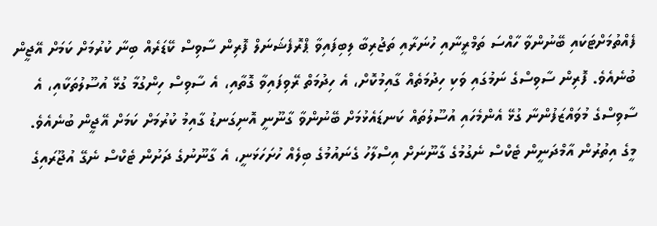ފެއްތުމަށްޓަކައި ބޭނުންވާ ހާއްސަ ތަމްރީނާއި ހުނަރާއި ތަޖުރިބާ ލިބިފައިވާ ޕްރޮފެޝަނަލް ފޮރިން ސާވިސް ކޭޑަރެއް ބިނާ ކުރުމަށް ކަމަށް އޭޖީން ބުނެއެވެ. ފޮރިން ސާވިސްގެ ނަމުގައި ވަކި ހިދުމަތެއް ގާއިމުކޮށް، އެ ހިދުމަތް ރޭވިފައިވާ ގޮތާއި، އެ ސާވިސް ހިންގުމާ ގުޅޭ އުސޫލުތަކާއި، އެ ސާވިސްގެ މުވައްޒަފުންނާ ގުޅޭ އެންމެހައި އުސޫލުތައް ކަނޑައެޅުމަށް ބޭނުންވާ ގާނޫނީ އޮނިގަނޑު ގާއިމު ކުރުމަށް ކަމަށް އޭޖީން ބުނެއެވެ.
މީގެ އިތުރުން އާމްދަނީން ޓެކްސް ނެގުމުގެ ގާނޫނަށް އިސްލާހު ގެނައުމުގެ ބިލެއް ހުށަހަޅަނީ، އެ ގާނޫނުގެ ދަށުން ޓެކްސް ނެގޭ އުޖޫރައިގެ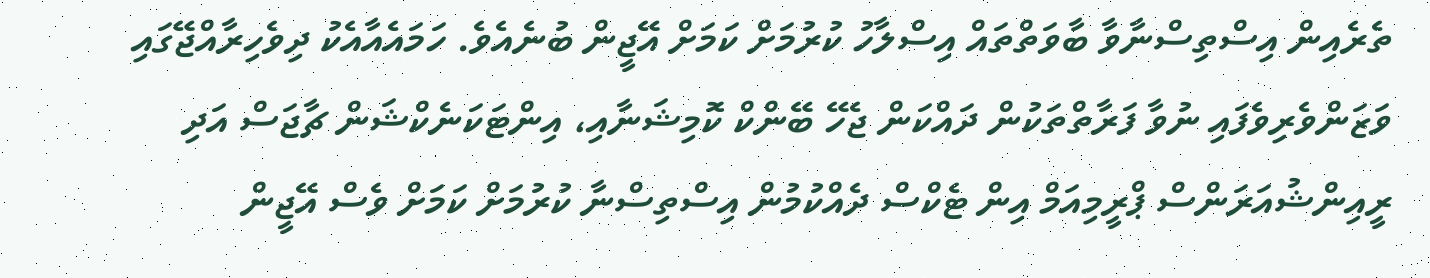ތެރެއިން އިސްތިސްނާވާ ބާވަތްތައް އިސްލާހު ކުރުމަށް ކަމަށް އޭޖީން ބުނެއެވެ. ހަމައެއާއެކު ދިވެހިރާއްޖޭގައި ވަޒަންވެރިވެފައި ނުވާ ފަރާތްތަކުން ދައްކަން ޖެހޭ ބޭންކް ކޮމިޝަނާއި، އިންޓަކަނެކްޝަން ޗާޖަސް އަދި ރީއިންޝުއަރަންސް ޕްރީމިއަމް އިން ޓެކްސް ދެއްކުމުން އިސްތިސްނާ ކުރުމަށް ކަމަށް ވެސް އޭޖީން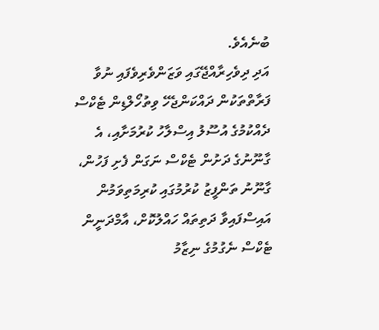ބުނެއެވެ.
އަދި ދިވެހިރާއްޖޭގައި ވަޒަންވެރިވެފައި ނުވާ ފަރާތްތަކުން ދައްކަންޖެހޭ ވިތުހޯލްޑިން ޓެކްސް ދެއްކުމުގެ އުސޫލު އިސްލާހު ކުރުމަށާއި، އެ ގާނޫނުގެ ދަށުން ޓެކްސް ނަގަން ފެށި ފަހުން، ގާނޫނު ތަންފީޒު ކުރުމުގައި ކުރިމަތިވަމުން އައިސްފައިވާ ދަތިތައް ހައްލުކޮށް، އާމްދަނީން ޓެކްސް ނެގުމުގެ ނިޒާމު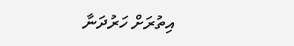އިތުރަށް ހަރުދަނާ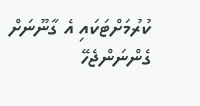ކުރުމަށްޓަކައި އެ ގާނޫނަށް ގެންނަންޖެހޭ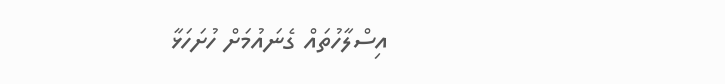އިސްލާހުތައް ގެނައުމަށް ހުށަހަޅާ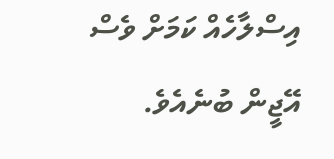އިސްލާހެއް ކަމަށް ވެސް އޭޖީން ބުނެއެވެ.